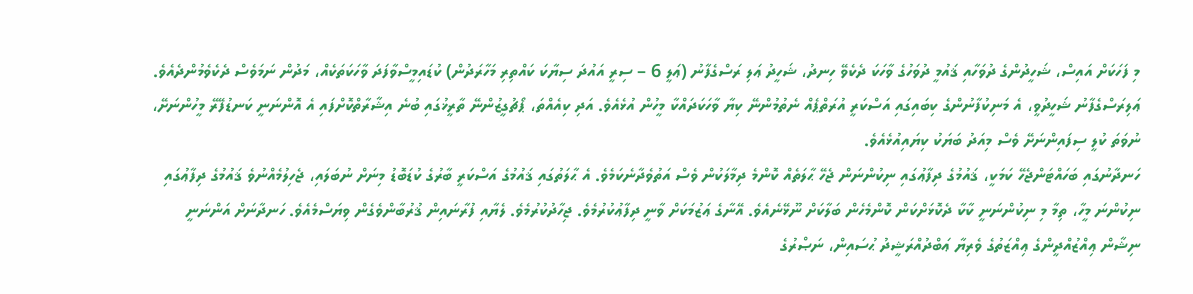މި ފަހަކަށް އައިސް، ޝަހީދުންގެ ދުވަހާއި ޤައުމީ ދުވަހުގެ ވާހަކަ ދެކެވޭ ހިނދު، ޝަހީދު ޢަލި ރަސްގެފާނު (ޢަލީ 6 – ސިރީ އައުދަ ސިޔާކަ ކައްތިރި މަހާރަދުން) ކުޑައިމީސްވާފަދަ ވާހަކަތަކެއް، މަދުން ނަމަވެސް ދެކެވެމުންދެއެވެ. ޢަލިރަސްގެފާނު ޝަހީދުވީ، އެ މަނިކުފާނުންގެ ކިބައިގައި އަސްކަރީ އުރަތްޕެއް ނެތުމުންނޭ ކިޔާ ވާހަކަދައްކާ މީހުން އުޅެއެވެ. އަދި ކިއެއްތަ، ޕޯޗުގީޒުންނޭ ތާރީޚުގައި ބުނެ އިޝާރާތްކޮށްފައި އެ އޮންނަނީ ކަނޑުފޭރޭ މީހުންނަށޭ، ނުވަތަ ކުލީ ސިފައިންނަށޭ ވެސް މިއަދު ބަޔަކު ކިޔައިއުޅެއެވެ.
ހަނދާނުގައި ބަހައްޓަންޖެހޭ ކަމަކީ، ޤައުމުގެ ދިފާޢުގައި ނިކުންނަން ޖެހޭ ޙާލަތެއް ކޮންމެ ދިމާލަކުން ވެސް އަތުވެދާނެކަމެވެ. އެ ޙާލަތުގައި ޤައުމުގެ އަސްކަރީ ބާރުގެ ކުޑަބޮޑު މިނަށް ނުބަލައި، ޖެހިލުމެއްނުވެ ޤައުމުގެ ދިފާޢުގައި ނިކުންނަ މީހާ، ތިމާ މި ނިކުންނަނީ ކާކާ ދެކޮޅަށްކަން ކޮންމެހެން ބަލާކަށް ނޫޅޭނެއެވެ. އޭނާގެ ޢަޒުމަކަށް ވާނީ ދިފާޢުކުރުމެވެ. ޖިހާދުކުރުމެވެ. ލެޔާއި ފުރާނައިން ޤުރުބާންވެގެން ވިޔަސްމެއެވެ. ހަނދާނަށް އަންނަނީ ނިޝާން ޢިއްޒުއްދީންގެ ޢިއްޒަތުގެ ވެރިޔާ ޢަބްދުއްރަޝީދު ޙުސައިން، ނަޞްރުގެ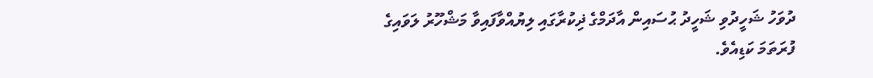ދުވަހު ޝަހީދުވި ޝަހީދު ޙުސައިން އާދަމްގެ ޛިކުރާގައި ލިޔުއްވާފައިވާ މަޝްހޫރު ލަވައިގެ ފުރަތަމަ ކަޑިއެވެ.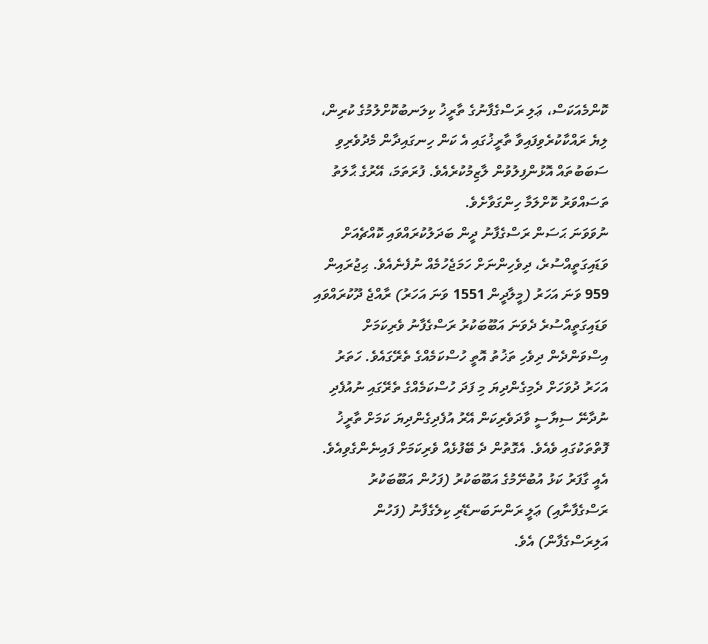ކޮންމެއަކަސް، ޢަލި ރަސްގެފާނުގެ ތާރީޚު ކިލަނބުކޮށްލުމުގެ ކުރިން، ލިޔެ ރައްކާކުރެވިފައިވާ ތާރީޚުގައި އެ ކަން ހިނގައިދާން މެދުވެރިވި ސަބަބުތައް އޮޅުންފިލުވުން ލާޒިމުކުރެއެވެ. ފުރަތަމަ، އޭރުގެ ޙާލަތު ތަސައްވަރު ކޮށްލަމާ ހިންގަވާށެވެ.
ނުވަވަނަ ޙަސަން ރަސްގެފާނު ދީން ބަދަލުކުރައްވައި ކޮއްޗެއަށް ވަޑައިގަތީއްސުރެ، ދިވެހިންނަށް ހަމަޖެހުމެއް ނުފެނެއެވެ. ޙިޖުރައިން 959 ވަނަ އަހަރު (މީލާދީން 1551 ވަނަ އަހަރު) ރާއްޖެ ދޫކުރައްވައި ވަޑައިގަތީއްސުރެ ދެވަނަ އަބޫބަކުރު ރަސްގެފާނު ވެރިކަމަށް އިސްވަންދެން ދިވެހި ތަޚުތު އޮތީ ހުސްކަމެއްގެ ތެރޭގައެވެ. ހަތަރު އަހަރު ދުވަހަށް ދެމިގެންދިޔަ މި ފަދަ ހުސްކަމެއްގެ ތެރޭގައި ނުއުފެދި ނުދާނޭ ސިޔާސީ ވާދަވެރިކަން އޭރު އުފެދިގެންދިޔަ ކަމަށް ތާރީޚު ފޮތްތަކުގައި ވެއެވެ. އެގޮތުން ދެ ބޭފުޅެއް ވެރިކަމަށް ފައިނެންގެވިއެވެ. އެއީ ގާފަރު ކަޅު އުބުށޭމުގެ އަބޫބަކުރު (ފަހުން އަބޫބަކުރު ރަސްގެފާނާއި) ޢަލީ ރަންނަބަނޑޭރި ކިލެގެފާނު (ފަހުން އަލިރަސްގެފާން) އެވެ.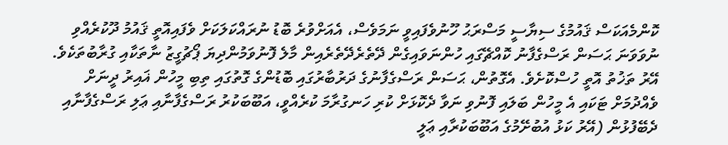ކޮންމެއަކަސް ޤައުމުގެ ސިޔާސީ މަސްރަޙު ހޫނުވެފައިވީ ނަމަވެސް، އެއަށްވުރެ ބޮޑު ނުރައްކަލަކަށް ވެފައިއޮތީ ޤައުމު ދޫކުރެއްވި ނުވަވަނަ ޙަސަން ރަސްގެފާނު ކޮއްޗޭގައި ހުންނަވައިގެން ދޭތެރެދޭތެރެއިން މާލެ ފޮނުވަމުންދިޔަ ޕޯޗުގީޒު ނާތަކާއި ގުރާބުތަކެވެ. އޭރު ތަޚުތު އޮތީ ހުސްކޮށެވެ. އެގޮތުން، ޙަސަން ރަސްގެފާނުގެ ދަރުބާރުގައި ބޮޑުންގެ ގޮތުގައި ތިބި މީހުން ޣައިރު ދީނަށް ވެއްދުމަށް ޓަކައި އެ މީހުން ބަލައި ފޮނުވި ނަވާ ދެކޮޅަށް ކުރި ހަނގުރާމަ ކުރެއްވީ، އަބޫބަކުރު ރަސްގެފާނާއި ޢަލި ރަސްގެފާނާއި ދެބޭފުޅުން (އޭރު ކަޅު އުބުށޭމުގެ އަބޫބަކުރާއި ޢަލީ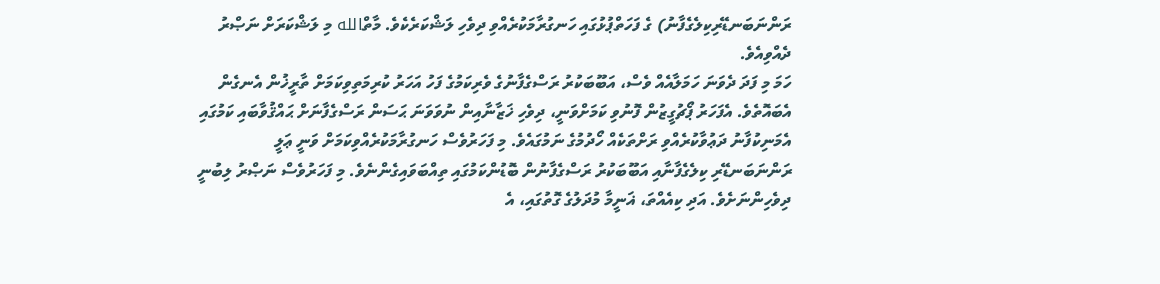ރަންނަބަނޑޭރިކިލެގެފާނު) ގެ ފަހަތްޕުޅުގައި ހަނގުރާމަކުރެއްވި ދިވެހި ލަޝްކަރެކެވެ. މާތްالله މި ލަޝްކަރަށް ނަޞްރު ދެއްވިއެވެ.
ހަމަ މި ފަދަ ދެވަނަ ހަމަލާއެއް ވެސް، އަބޫބަކުރު ރަސްގެފާނުގެ ވެރިކަމުގެ ފަހު އަހަރު ކުރިމަތިވިކަމަށް ތާރީޚުން އެނގެން އެބައޮތެވެ. އެފަހަރު ޕޯޗުގީޒުން ފޮނުވި ކަމަށްވަނީ، ދިވެހި ޚަޒާނާއިން ނުވަވަނަ ޙަސަން ރަސްގެފާނަށް ޙައްޤުވާބައި ކަމުގައި އެމަނިކުފާނު ދަޢުވާކުރެއްވި ރަށްތަކެއް ހޯދުމުގެ ނަމުގައެވެ. މި ފަހަރުވެސް ހަނގުރާމަކުރެއްވިކަމަށް ވަނީ ޢަލީ ރަންނަބަނޑޭރި ކިލެގެފާނާއި އަބޫބަކުރު ރަސްގެފާނުން ބޮޑުންކަމުގައި ތިއްބަވައިގެންނެވެ. މި ފަހަރުވެސް ނަޞްރު ލިބުނީ ދިވެހިންނަށެވެ. އަދި ކިއެއްތަ، ޣަނީމާ މުދަލުގެ ގޮތުގައި، އެ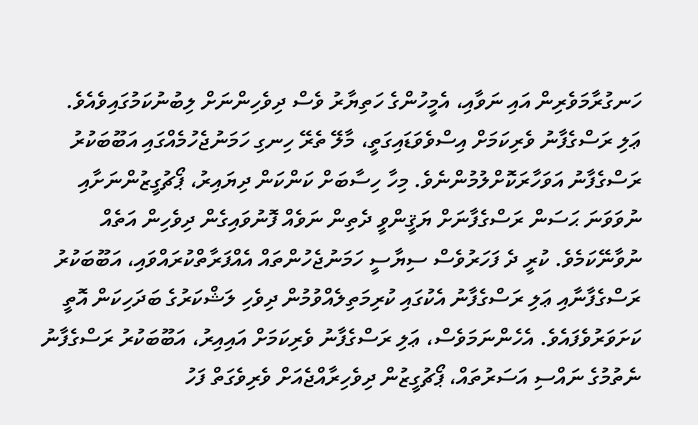ހަނގުރާމަވެރިން އައި ނަވާއި، އެމީހުންގެ ހަތިޔާރު ވެސް ދިވެހިންނަށް ލިބުނުކަމުގައިވެއެވެ.
ޢަލި ރަސްގެފާނު ވެރިކަމަށް އިސްވެވަޑައިގަތީ، މާލޭ ތެރޭ ހިނގި ހަމަނުޖެހުމެއްގައި އަބޫބަކުރު ރަސްގެފާނު އަވަހާރަކޮށްލުމުންނެވެ. މިހާ ހިސާބަށް ކަންކަން ދިޔައިރު، ޕޯޗުގީޒުންނަށާއި ނުވަވަނަ ޙަސަން ރަސްގެފާނަށް ޔަޤީންވީ ދެތިން ނަވެއް ފޮނުވައިގެން ދިވެހިން އަތެއް ނުވާނޭކަމެވެ. ކުރީ ދެ ފަހަރުވެސް ސިޔާސީ ހަމަނުޖެހުންތައް އެއްފަރާތްކުރައްވައި، އަބޫބަކުރު ރަސްގެފާނާއި ޢަލި ރަސްގެފާނު އެކުގައި ކުރިމަތިލެއްވުމުން ދިވެހި ލަޝްކަރުގެ ބަދަހިކަން އޮތީ ކަށަވަރުވެފައެވެ. އެހެންނަމަވެސް، ޢަލި ރަސްގެފާނު ވެރިކަމަށް އައިއިރު، އަބޫބަކުރު ރަސްގެފާނު ނެތުމުގެ ނައްސި އަސަރުތައް، ޕޯޗުގީޒުން ދިވެހިރާއްޖެއަށް ވެރިވެގަތް ފަހު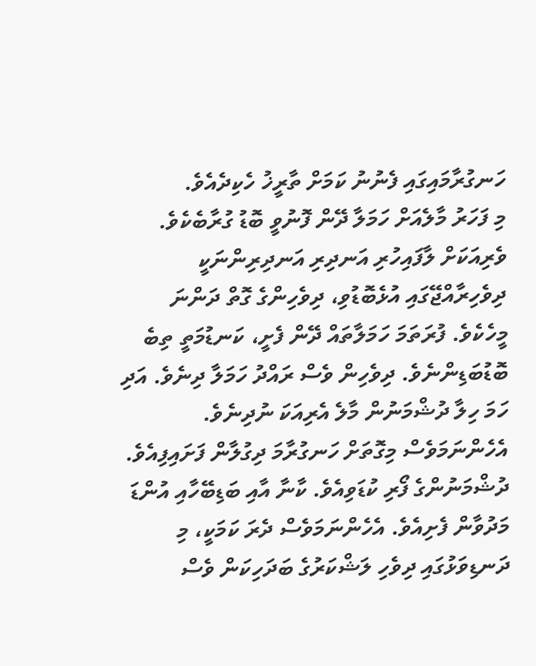ހަނގުރާމައިގައި ފެނުނު ކަމަށް ތާރީޚު ހެކިދެއެވެ.
މި ފަހަރު މާލެއަށް ހަމަލާ ދޭން ފޮނުވީ ބޮޑު ގުރާބެކެވެ. ވެރިއަކަށް ލާފައިހުރި އަނދިރި އަނދިރިންނަކީ ދިވެހިރާއްޖޭގައި އުޅެބޮޑުވި، ދިވެހިންގެ ގޮތް ދަންނަ މީހެކެވެ. ފުރަތަމަ ހަމަލާތައް ދޭން ފެށީ، ކަނޑުމަތީ ތިބެ ބޮޑުބަޑިންނެވެ. ދިވެހިން ވެސް ރައްދު ހަމަލާ ދިނެވެ. އަދި ހަމަ ހިލާ ދުޝްމަނުން މާލެ އެރިއަކަ ނުދިނެވެ. އެހެންނަމަވެސް މިގޮތަށް ހަނގުރާމަ ދިގުލާން ފަށައިފިއެވެ. ދުޝްމަނުންގެ ފޯރި ކުޑަވިއެވެ. ކާނާ އާއި ބަޑިބޭހާއި އުންޑަ މަދުވާން ފެށިއެވެ. އެހެންނަމަވެސް ދެރަ ކަމަކީ، މި ދަނޑިވަޅުގައި ދިވެހި ލަޝްކަރުގެ ބަދަހިކަން ވެސް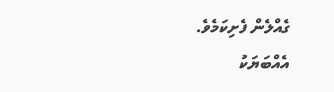ގެއްލެން ފެށިކަމެވެ. އެއްބަޔަކު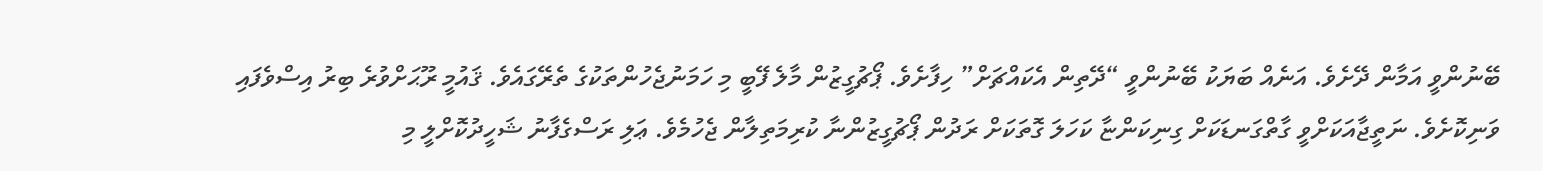ބޭނުންވީ އަމާން ދޭށެވެ. އަނެއް ބަޔަކު ބޭނުންވީ “ދޭތިން އެކައްޗަށް” ހިފާށެވެ. ޕޯޗުގީޒުން މާލެ ފޭބީ މި ހަމަނުޖެހުންތަކުގެ ތެރޭގައެވެ. ޤައުމީ ރޫޙަށްވުރެ ބިރު އިސްވެފައި ވަނިކޮށެވެ. ނަތީޖާއަކަށްވީ ގާތްގަނޑަކަށް ގިނިކަންޏާ ކަހަލަ ގޮތަކަށް ރަދުން ޕޯޗުގީޒުންނާ ކުރިމަތިލާން ޖެހުމެވެ. ޢަލި ރަސްގެފާނު ޝަހީދުކޮށްލީ މި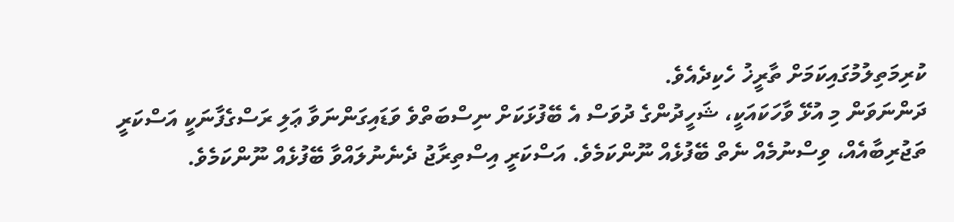ކުރިމަތިލުމުގައިކަމަށް ތާރީޚު ހެކިދެއެވެ.
ދަންނަވަން މި އުޅޭ ވާހަކައަކީ، ޝަހީދުންގެ ދުވަސް އެ ބޭފުޅަކަށް ނިސްބަތްވެ ވަޑައިގަންނަވާ ޢަލި ރަސްގެފާނަކީ އަސްކަރީ ތަޖުރިބާއެއް، ވިސްނުމެއް ނެތް ބޭފުޅެއް ނޫންކަމެވެ. އަސްކަރީ އިސްތިރާޖު ދެނެނުލައްވާ ބޭފުޅެއް ނޫންކަމެވެ.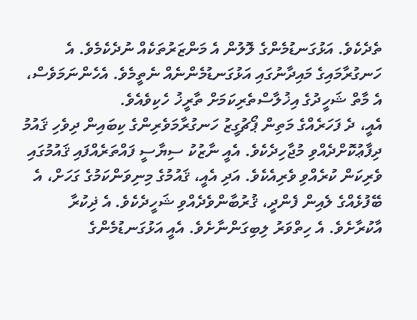ތެދެކެވެ. އަޅުގަނޑުމެންގެ ލޮލުން އެ މަންޒަރުތަކެއް ނުދެކެމެވެ. އެ ހަނގުރާމައިގެ މައިދާނުގައި އަޅުގަނޑުމެންނެއް ނެތީމެވެ. އެހެންނަމަވެސް، އެ މާތް ޝަހީދުގެ އިޚުލާސްތެރިކަމަށް ތާރީޚު ހެކިވެއެވެ.
އެއީ، ދެ ފަހަރެއްގެ މަތިން ޕޯޗުގީޒު ހަނގުރާމަވެރިންގެ ކިބައިން ދިވެހި ޤައުމު ދިފާޢުކޮށްދެއްވި މުޖާހިދެކެވެ. އެއީ ނާޒުކު ސިޔާސީ ފައްތަރެއްފައި ޤައުމުގައި ވެރިކަން ކުރެއްވި ވެރިއެކެވެ. އަދި އެއީ، ޤައުމުގެ މިނިވަންކަމުގެ ގަހަށް، އެ ބޭފުޅެއްގެ ލެއިން ފެންދީ، ޤުރުބާންވެދެއްވި ޝަހީދެކެވެ. އެ ޛިކުރާ އާކުރާށެވެ. އެ ހިތްވަރު ލިބިގަންނާށެވެ. އެއީ އަޅުގަނޑުމެންގެ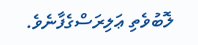ލޮބުވެތި ޢަލިރަސްގެފާނެވެ.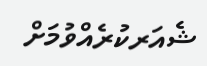ޝެއަރކުރެއްވުމަށް